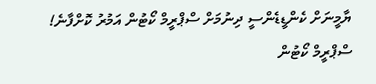ޔާމީނަށް ކެންޑީޑެންސީ ދިނުމަށް ސްޕްރީމް ކޯޓުން އަމުރު ކޮށްފާނެ!
ސްޕްރީމް ކޯޓުން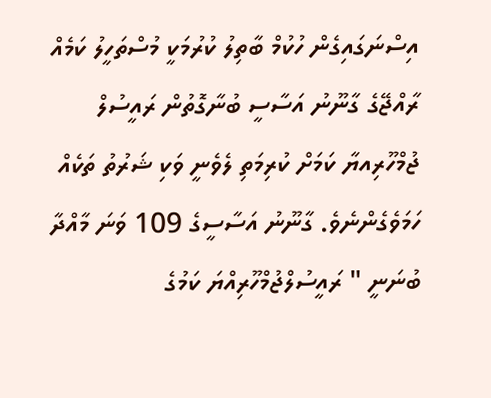އިސްނަގައިގެން ހުކުމް ބާތިލު ކުރުމަކީ މުސްތަހީލު ކަމެއް
ރާއްޖޭގެ ގާނޫނު އަސާސީ ބުނާގޮތުން ރައީސުލް ޖުމްހޫރިއޔާ ކަމަށް ކުރިމަތި ލެވެނީ ވަކި ޝަރުތު ތަކެއް ހަމަވެގެންނެވެ. ގާނޫނު އަސާސީގެ 109 ވަނަ މާއްދާ ބުނަނީ " ރައީސުލްޖުމްހޫރިއްޔަ ކަމުގެ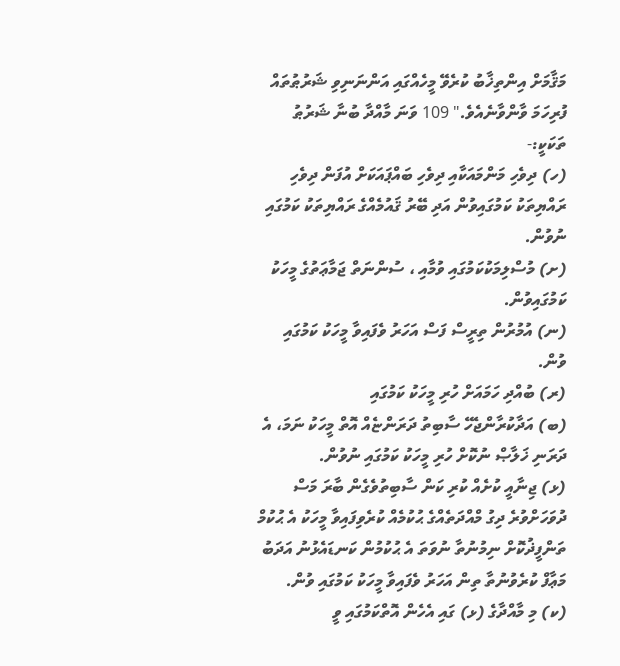މަޤާމަށް އިންތިޚާބު ކުރެވޭ މީހެއްގައި އަންނަނިވި ޝަރުޠުތައް ފުރިހަމަ ވާންވާނެއެވެ." 109 ވަނަ މާއްދާ ބުނާ ޝަރުޠު ތަކަކީ:-
(ހ) ދިވެހި މަންމައަކާއި ދިވެހި ބައްޕައަކަށް އުފަން ދިވެހި ރައްޔިތަކު ކަމުގައިވުން އަދި ބޭރު ޤައުމެއްގެ ރައްޔިތަކު ކަމުގައި ނުވުން.
(ށ) މުސްލިމަކުކަމުގައި ވުމާއި ، ސުންނަތް ޖަމާޢަތުގެ މީހަކު ކަމުގައިވުން.
(ނ) އުމުރުން ތިރީސް ފަސް އަހަރު ވެފައިވާ މީހަކު ކަމުގައި ވުން.
(ރ) ބުއްދި ހަމައަށް ހުރި މީހަކު ކަމުގައި
(ބ) އަދާކުރާންޖެހޭ ސާބިތު ދަރަންޏެއް އޮތް މީހަކު ނަމަ، އެ ދަރަނި ޚަލާޞް ނުކޮށް ހުރި މީހަކު ކަމުގައި ނުވުން.
(ޅ) ޖިނާއީ ކުށެއް ކުރި ކަން ސާބިތުވެގެން ބާރަ މަސް ދުވަހަށްވުރެ ދިގު މްއްދަތެއްގެ ޙުކުމެއް ކުރެވިފައިވާ މީހަކު އެ ޙުކުމް ތަންފީޛުކޮށް ނިމުނުތާ ނުވަތަ އެ ޙުކުމުން ކަނޑައެޅުނު އަދަބު މަޢާފް ކުރެވުނުތާ ތިން އަހަރު ވެފައިވާ މީހަކު ކަމުގައި ވުން.
(ކ) މި މާއްދާގެ (ޅ) ގައި އެހެން އޮތްކަމުގައި ވީ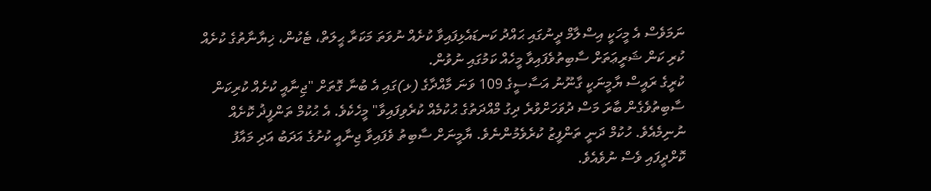ނަމަވެސް އެ މީހަކީ އިސްލާމް ދީނުގައި ޙައްދު ކަނޑައެޅިފައިވާ ކުށެއް ނުވަތަ މަކަރާ ޙީލަތް، ޓެކުން، ޚިޔާނާތުގެ ކުށެއް ކުރި ކަން ޝަރީޢަތަށް ސާބިތުވެފައިވާ މީހެއް ކަމުގައި ނުވުން.
ކުރީގެ ރައީސް ޔާމީނަކީ ގާނޫނު އަސާސީގެ 109 ވަނަ މާއްދާގެ (ޅ)ގައި އެ ބުނާ ގޮތަށް "ޖިނާއީ ކުށެއް ކުރިކަން ސާބިތުވެގެން ބާރަ މަސް ދުވަހަށްވުރެ ދިގު މްއްދަތުގެ ޙުކުމެއް ކުރެވިފައިވާ" މީހެކެވެ. އެ ޙުކުމް ތަންފީޛު ކޮށެއް ނުނިމެއެވެ. ހުކުމް ދަނީ ތަންފީޒު ކުރެވެމުންނެވެ. ޔާމީނަށް ސާބިތު ވެފައިވާ ޖިނާއީ ކުށުގެ އަދަބު އަދި މައާފު ކޮށްދީފައި ވެސް ނުވެއެވެ.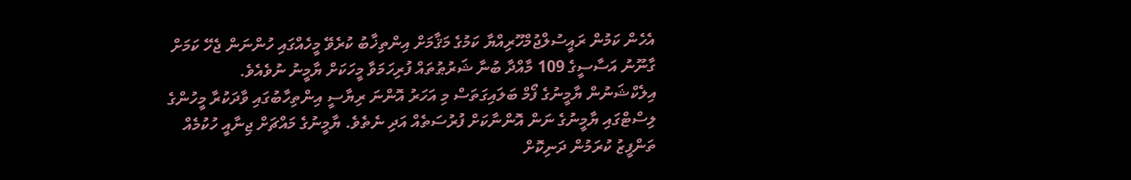އެހެން ކަމުން ރައީސުލްޖުމްހޫރިއްޔާ ކަމުގެ މަޤާމަށް އިންތިޚާބު ކުރެވޭ މީހެއްގައި ހުންނަން ޖެހޭ ކަމަށް ގާނޫނު އަސާސީގެ 109 މާއްދާ ބުނާ ޝަރުޠުތައް ފުރިހަމަވާ މީހަކަށް ޔާމީނު ނުވެއެވެ.
އިލެކްޝަނުން ޔާމީނުގެ ފޯމް ބަލައިގަތަސް މި އަހަރު އޮންނަ ރިޔާސީ އިންތިހާބުގައި ވާދަކުރާ މީހުންގެ ލިސްޓްގައި ޔާމީނުގެ ނަން އޮންނާކަށް ފުރުސަތެއް އަދި ނެތެވެ. ޔާމީނުގެ މައްޗަށް ޖިނާއީ ހުކުމެއް ތަންފީޒު ކުރަމުން ދަނިކޮށް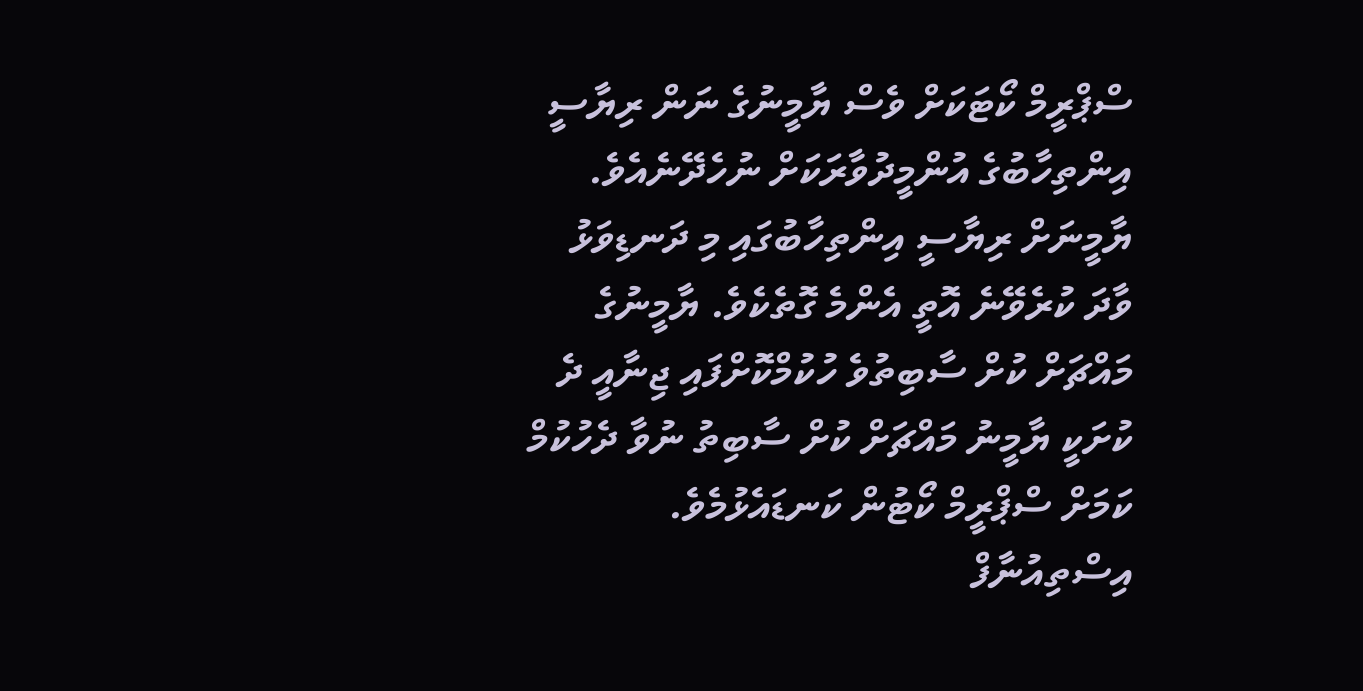ސްޕްރީމް ކޯޓަކަށް ވެސް ޔާމީނުގެ ނަން ރިޔާސީ އިންތިހާބުގެ އުންމީދުވާރަކަށް ނުހެދޭނެއެވެ.
ޔާމީނަށް ރިޔާސީ އިންތިހާބުގައި މި ދަނޑިވަޅު ވާދަ ކުރެވޭނެ އޮތީ އެންމެ ގޮތެކެވެ. ޔާމީނުގެ މައްޗަށް ކުށް ސާބިތުވެ ހުކުމްކޮށްފައި ޖިނާއީ ދެ ކުށަކީ ޔާމީނު މައްޗަށް ކުށް ސާބިތު ނުވާ ދެހުކުމް ކަމަށް ސްޕްރީމް ކޯޓުން ކަނޑައެޅުމެވެ. އިސްތިއުނާފް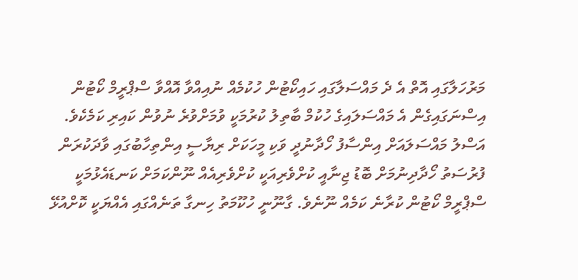މަރުހަލާގައި އޮތް އެ ދެ މައްސަލާގައި ހައިކޯޓުން ހުކުމެއް ނުއިއްވާ އޮއްވާ ސްޕްރީމް ކޯޓުން އިސްނަގައިގެން އެ މައްސަލައިގެ ހުކުމް ބާތިލު ކުރުމަކީ ވުމަށްވުރެ ނުވުން ކައިރި ކަމެކެވެ.
އަސްލު މައްސަލައަށް އިންސާފު ހޯދާނުދީ ވަކި މީހަކަށް ރިޔާސީ އިންތިހާބުގައި ވާދަކުރަން ފުރުސަތު ހޯދާދިނުމަށް ބޮޑު ޖިނާއީ ކުށްވެރިއަކީ ކުށްވެރިއެއް ނޫންކަމަށް ކަނޑައެޅުމަކީ ސްޕްރީމް ކޯޓުން ކުރާނެ ކަމެއް ނޫނެވެ. ގާނޫނީ ހުކޫމަތު ހިނގާ ތަނެއްގައި އެއްޔަކީ ކޮށްއުޅޭ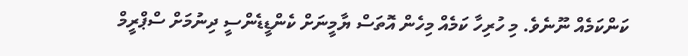ކަންކަމެއް ނޫނެވެ. މި ހުރިހާ ކަމެއް މިހެން އޮތަސް ޔާމީނަށް ކެންޑީޑެންސީ ދިނުމަށް ސްޕްރީމް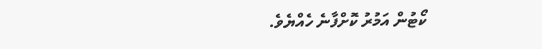ކޯޓުން އަމުރު ކޮށްފާނެ ހެއްޔެވެ.